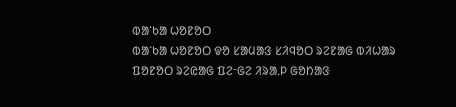ᱵᱟᱸᱠᱟ ᱦᱚᱱᱚᱛ
ᱵᱟᱸᱠᱟ ᱦᱚᱱᱚᱛ ᱫᱚ ᱥᱟᱢᱟᱝ ᱥᱤᱧᱚᱛ ᱨᱮᱱᱟᱜ ᱵᱤᱦᱟᱨ ᱯᱚᱱᱚᱛ ᱨᱮᱭᱟᱜ ᱯᱮᱼᱜᱮ ᱤᱨᱟᱹᱞ ᱜᱚᱴᱟᱝ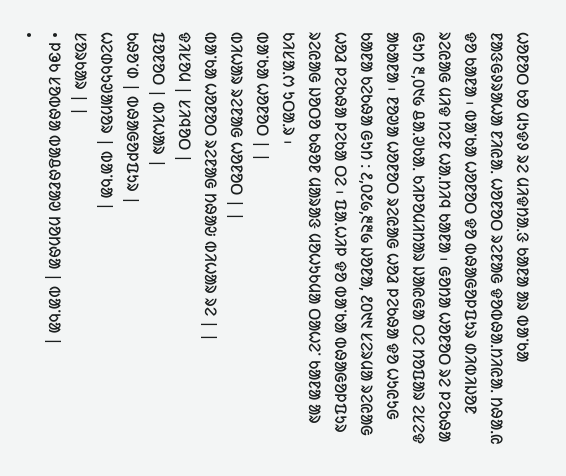ᱦᱚᱱᱚᱛ ᱠᱚ ᱢᱩᱫᱽ ᱨᱮ ᱢᱤᱫᱴᱟᱹᱝ ᱠᱟᱱᱟ ᱟᱨ ᱵᱟᱸᱠᱟ ᱱᱟᱝᱜᱽᱨᱟᱦᱟ ᱱᱤᱭᱟᱹ ᱦᱚᱱᱚᱛ ᱨᱮᱱᱟᱜ ᱫᱚᱵᱷᱟᱹᱴᱤᱭᱟᱹ ᱴᱷᱟᱹᱭ ᱫᱚ ᱠᱟᱱᱟ ᱾ ᱵᱟᱸᱠᱟ ᱦᱚᱱᱚᱛ ᱫᱚ ᱵᱷᱟᱜᱚᱞᱯᱩᱨ ᱰᱤᱵᱤᱡᱚᱱ ᱨᱮᱭᱟᱜ ᱢᱤᱫ ᱴᱮᱱ ᱦᱟᱹᱴᱤᱧ ᱠᱟᱱᱟ ᱾ ᱜᱚᱴᱟ ᱦᱚᱱᱚᱛ ᱨᱮ ᱞᱮᱠᱷᱟ ᱜᱩᱴ ᱓,᱐᱑᱙ ᱪᱟᱹᱣᱠᱟᱹ ᱠᱤᱞᱚᱢᱤᱴᱟᱨ ᱡᱟᱭᱜᱟ ᱛᱮ ᱴᱚᱯᱟᱨ ᱮᱥᱮᱫ ᱟᱠᱟᱱᱟ ᱾ ᱱᱚᱣᱟ ᱦᱚᱱᱚᱛ ᱨᱮᱭᱟᱜ ᱦᱚᱲ ᱞᱮᱠᱷᱟ ᱫᱚ ᱦᱩᱭᱩᱜ ᱠᱟᱱᱟ ᱠᱮᱠᱷᱟ ᱜᱩᱴ : ᱒,᱐᱒᱙,᱓᱓᱙ ᱡᱚᱱᱟ, ᱒᱐᱑᱑ ᱥᱮᱨᱢᱟ ᱨᱮᱭᱟᱜ ᱦᱚᱲ ᱞᱮᱠᱷᱟ ᱞᱮᱠᱟ ᱛᱮ ᱾ ᱯᱟᱹᱦᱤᱞ ᱫᱚ ᱵᱟᱸᱠᱟ ᱵᱷᱟᱜᱚᱞᱯᱩᱨ ᱨᱮᱭᱟᱜ ᱡᱚᱛᱚ ᱠᱷᱚᱱ ᱢᱟᱨᱟᱝ ᱢᱚᱦᱩᱠᱢᱟ ᱛᱟᱦᱮᱸ ᱠᱟᱱᱟ ᱟᱨ ᱠᱤᱥᱟᱹᱬ ᱩᱛᱟᱹᱨ ᱾
ᱵᱟᱸᱠᱟ ᱦᱚᱱᱚᱛ | |
ᱵᱤᱦᱟᱨ ᱨᱮᱱᱟᱜ ᱦᱚᱱᱚᱛ | |
ᱵᱟᱸᱠᱟ ᱦᱚᱱᱚᱛ ᱨᱮᱱᱟᱜ ᱴᱷᱟᱶ ᱵᱤᱦᱟᱨ ᱨᱮ | |
ᱫᱤᱥᱚᱢ | ᱥᱤᱧᱚᱛ |
ᱯᱚᱱᱚᱛ | ᱵᱤᱦᱟᱨ |
ᱠᱷᱚᱸᱰ | ᱵᱷᱟᱜᱚᱞᱯᱩᱨ |
ᱦᱮᱰᱠᱩᱣᱟᱴᱚᱨ | ᱵᱟᱸᱠᱟ |
ᱥᱚᱨᱠᱟᱨ | |
• ᱞᱳᱠ ᱥᱚᱵᱷᱟ ᱵᱟᱪᱷᱱᱟᱣ ᱴᱚᱴᱷᱟ | ᱵᱟᱸᱠᱟ |
•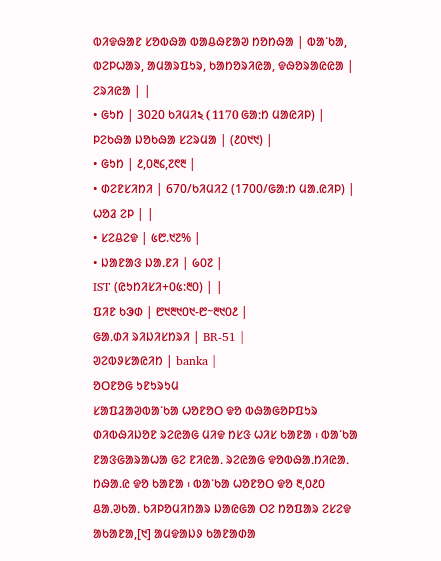ᱵᱤᱫᱷᱟᱱ ᱥᱚᱵᱷᱟ ᱵᱟᱪᱷᱱᱟᱣ ᱴᱚᱴᱷᱟ | ᱵᱟᱸᱠᱟ, ᱵᱮᱞᱦᱟᱨ, ᱟᱢᱟᱨᱯᱩᱨ, ᱠᱟᱴᱚᱨᱤᱭᱟ, ᱫᱷᱚᱨᱟᱭᱭᱟ |
ᱮᱨᱤᱭᱟ | |
• ᱜᱩᱴ | 3020 ᱠᱤᱢᱤ২ (1170 ᱜᱟᱺᱴ ᱢᱟᱭᱤᱞ) |
ᱞᱮᱠᱷᱟ ᱡᱚᱠᱷᱟ ᱥᱮᱨᱢᱟ | (᱒᱐᱑᱑) |
• ᱜᱩᱴ | ᱒,᱐᱓᱔,᱗᱖᱓ |
• ᱰᱮᱱᱥᱤᱴᱤ | 670/ᱠᱤᱢᱤ2 (1700/ᱜᱟᱺᱴ ᱢᱟᱹᱭᱤᱞ) |
ᱦᱚᱲ ᱮᱞ | |
• ᱥᱮᱪᱮᱫ | ᱕᱘.᱑᱗% |
• ᱡᱟᱱᱟᱝ ᱡᱟᱹᱱᱤ | ᱙᱐᱗ |
IST (ᱭᱩᱴᱤᱥᱤ+᱐᱕:᱓᱐) | |
ᱯᱤᱱ ᱠᱳᱰ | ᱘᱑᱓᱑᱐᱑-᱘ᱻ᱓᱑᱐᱒ |
ᱜᱟᱹᱰᱤ ᱨᱤᱡᱤᱥᱴᱨᱤ | BR-51 |
ᱣᱮᱵᱽᱥᱟᱭᱤᱴ | banka |
ᱚᱛᱱᱚᱜ ᱩᱱᱩᱨᱩᱢ
ᱥᱟᱯᱲᱟᱣᱵᱟᱸᱠᱟ ᱦᱚᱱᱚᱛ ᱫᱚ ᱵᱷᱟᱜᱚᱞᱯᱩᱨ ᱰᱤᱵᱷᱤᱡᱚᱱ ᱨᱮᱭᱟᱜ ᱢᱤᱫ ᱴᱥᱝ ᱦᱤᱥ ᱠᱟᱱᱟ ᱾ ᱵᱟᱸᱠᱟ ᱱᱟᱝᱜᱟᱨᱟᱦᱟ ᱜᱮ ᱱᱤᱭᱟᱹ ᱨᱮᱭᱟᱜ ᱫᱚᱵᱷᱟᱹᱴᱤᱭᱟᱹ ᱴᱷᱟ.ᱭ ᱫᱚ ᱠᱟᱱᱟ ᱾ ᱵᱟᱸᱠᱟ ᱦᱚᱱᱚᱛ ᱫᱚ ᱓,᱐᱒᱐ ᱪᱟᱹᱣᱠᱟᱹ ᱠᱤᱞᱚᱢᱤᱴᱟᱨ ᱡᱟᱭᱜᱟ ᱛᱮ ᱴᱚᱯᱟᱨ ᱮᱥᱮᱫ ᱟᱠᱟᱱᱟ,[᱑] ᱟᱢᱫᱟᱡᱽ ᱠᱟᱱᱟᱰᱟ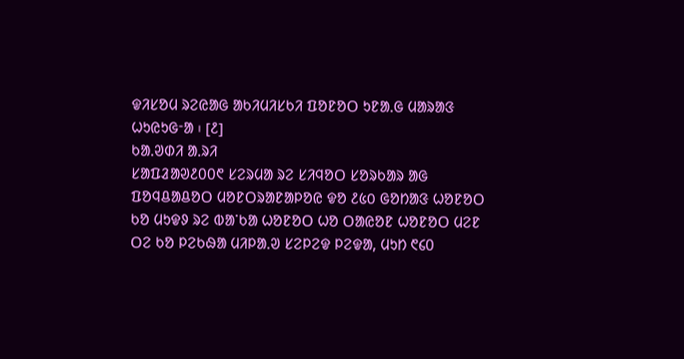ᱫᱤᱥᱚᱢ ᱨᱮᱭᱟᱜ ᱟᱠᱤᱢᱤᱥᱠᱤ ᱯᱚᱱᱚᱛ ᱩᱱᱟᱹᱜ ᱢᱟᱨᱟᱝ ᱦᱩᱭᱩᱜᱼᱟ ᱾ [᱒]
ᱠᱟᱹᱣᱰᱤ ᱟᱹᱨᱤ
ᱥᱟᱯᱲᱟᱣ᱒᱐᱐᱖ ᱥᱮᱨᱢᱟ ᱨᱮ ᱥᱤᱧᱚᱛ ᱥᱚᱨᱠᱟᱨ ᱟᱜ ᱯᱚᱧᱪᱟᱪᱚᱛ ᱢᱚᱱᱛᱨᱟᱱᱟᱞᱚᱭ ᱫᱚ ᱒᱕0 ᱜᱚᱴᱟᱝ ᱦᱚᱱᱚᱛ ᱠᱚ ᱢᱩᱫᱽ ᱨᱮ ᱵᱟᱸᱠᱟ ᱦᱚᱱᱚᱛ ᱦᱚ ᱛᱟᱭᱚᱱ ᱦᱚᱱᱚᱛ ᱢᱮᱱ ᱛᱮ ᱠᱚ ᱞᱮᱠᱷᱟ ᱢᱤᱞᱟᱹᱣ ᱥᱮᱞᱮᱫ ᱞᱮᱫᱟ, ᱢᱩᱴ ᱖᱔᱐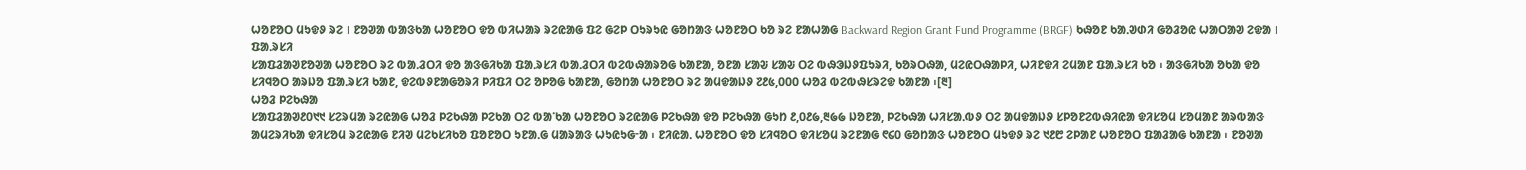ᱦᱚᱱᱚᱛ ᱢᱩᱫᱽ ᱨᱮ । ᱱᱚᱣᱟ ᱵᱟᱝᱠᱟ ᱦᱚᱱᱚᱛ ᱫᱚ ᱵᱤᱦᱟᱨ ᱨᱮᱭᱟᱜ ᱯᱮ ᱜᱮᱞ ᱛᱩᱨᱩᱭ ᱜᱚᱴᱟᱝ ᱦᱚᱱᱚᱛ ᱠᱚ ᱨᱮ ᱱᱟᱦᱟᱜ Backward Region Grant Fund Programme (BRGF) ᱠᱷᱚᱱ ᱠᱟᱹᱣᱰᱤ ᱜᱚᱲᱚᱭ ᱦᱟᱛᱟᱣ ᱮᱫᱟ ।
ᱯᱟᱹᱨᱥᱤ
ᱥᱟᱯᱲᱟᱣᱱᱚᱣᱟ ᱦᱚᱱᱚᱛ ᱨᱮ ᱵᱟᱹᱲᱛᱤ ᱫᱚ ᱟᱝᱜᱤᱠᱟ ᱯᱟᱹᱨᱥᱤ ᱵᱟᱹᱲᱛᱤ ᱵᱮᱵᱷᱟᱨᱚᱜ ᱠᱟᱱᱟ, ᱚᱱᱟ ᱥᱟᱶ ᱥᱟᱶ ᱛᱮ ᱵᱷᱳᱡᱽᱯᱩᱨᱤ, ᱠᱚᱨᱛᱷᱟ, ᱢᱮᱭᱛᱷᱟᱞᱤ, ᱦᱤᱱᱫᱤ ᱮᱢᱟᱱ ᱯᱟᱹᱨᱥᱤ ᱠᱚ ᱾ ᱟᱝᱜᱤᱠᱟ ᱚᱠᱟ ᱫᱚ ᱥᱤᱧᱚᱛ ᱟᱨᱡᱚ ᱯᱟᱹᱨᱥᱤ ᱠᱟᱱ, ᱫᱮᱵᱽᱱᱟᱜᱚᱨᱤ ᱞᱤᱯᱤ ᱛᱮ ᱚᱞᱚᱜ ᱠᱟᱱᱟ, ᱜᱚᱴᱟ ᱦᱚᱱᱚᱛ ᱨᱮ ᱟᱢᱫᱟᱡᱽ ᱗᱒᱕,᱐᱐᱐ ᱦᱚᱲ ᱵᱮᱵᱷᱥᱨᱮᱫ ᱠᱟᱱᱟ ᱾[᱓]
ᱦᱚᱲ ᱞᱮᱠᱷᱟ
ᱥᱟᱯᱲᱟᱣ᱒᱐᱑᱑ ᱥᱮᱨᱢᱟ ᱨᱮᱭᱟᱜ ᱦᱚᱲ ᱞᱮᱠᱷᱟ ᱞᱮᱠᱟ ᱛᱮ ᱵᱟᱸᱠᱟ ᱦᱚᱱᱚᱛ ᱨᱮᱭᱟᱜ ᱞᱮᱠᱷᱟ ᱫᱚ ᱞᱮᱠᱷᱟ ᱜᱩᱴ ᱒,᱐᱒᱙,᱓᱙᱙ ᱡᱚᱱᱟ, ᱞᱮᱠᱷᱟ ᱦᱤᱥᱟᱹᱵᱽ ᱛᱮ ᱟᱢᱫᱟᱡᱽ ᱥᱞᱚᱱᱮᱵᱷᱤᱭᱟ ᱫᱤᱥᱚᱢ ᱥᱚᱢᱟᱱ ᱟᱨᱵᱟᱝ ᱟᱢᱮᱨᱤᱠᱟ ᱫᱤᱥᱚᱢ ᱨᱮᱭᱟᱜ ᱱᱤᱣ ᱢᱮᱠᱥᱤᱠᱚ ᱯᱚᱱᱚᱛ ᱩᱱᱟᱹᱜ ᱢᱟᱨᱟᱝ ᱦᱩᱭᱩᱜᱼᱟ ᱾ ᱱᱤᱭᱟᱹ ᱦᱚᱱᱚᱛ ᱫᱚ ᱥᱤᱧᱚᱛ ᱫᱤᱥᱚᱢ ᱨᱮᱱᱟᱜ ᱖᱔᱐ ᱜᱚᱴᱟᱝ ᱦᱚᱱᱚᱛ ᱢᱩᱫᱽ ᱨᱮ ᱑᱒᱘ ᱮᱞᱟᱱ ᱦᱚᱱᱚᱛ ᱯᱟᱲᱟᱜ ᱠᱟᱱᱟ ᱾ ᱱᱚᱣᱟ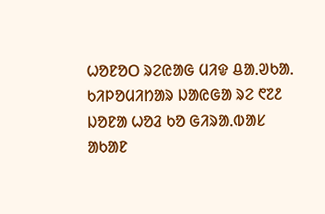ᱦᱚᱱᱚᱛ ᱨᱮᱭᱟᱜ ᱢᱤᱫ ᱪᱟᱹᱣᱠᱟᱹ ᱠᱤᱞᱚᱢᱤᱴᱟᱨ ᱡᱟᱭᱜᱟ ᱨᱮ ᱖᱗᱒ ᱡᱚᱱᱟ ᱦᱚᱲ ᱠᱚ ᱜᱤᱨᱟᱹᱵᱟᱥ ᱟᱠᱟᱱ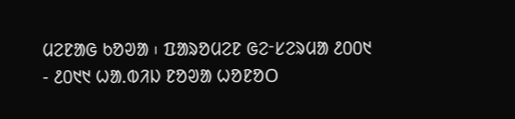ᱢᱮᱱᱟᱜ ᱠᱚᱣᱟ ᱾ ᱯᱟᱨᱚᱢᱮᱱ ᱜᱮᱼᱥᱮᱨᱢᱟ ᱒᱐᱐᱑ - ᱒᱐᱑᱑ ᱦᱟᱹᱵᱤᱡ ᱱᱚᱣᱟ ᱦᱚᱱᱚᱛ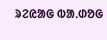ᱨᱮᱭᱟᱜ ᱵᱟᱹᱰᱚᱜ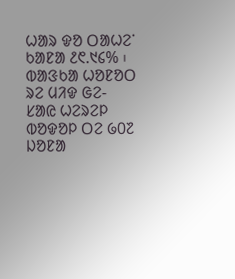ᱦᱟᱨ ᱫᱚ ᱛᱟᱦᱮᱸ ᱠᱟᱱᱟ ᱒᱖.᱑᱔% ᱾ ᱵᱟᱝᱠᱟ ᱦᱚᱱᱚᱛ ᱨᱮ ᱢᱤᱫ ᱜᱮ- ᱥᱟᱭ ᱦᱮᱨᱮᱞ ᱵᱚᱫᱚᱞ ᱛᱮ ᱙᱐᱗ ᱡᱚᱱᱟ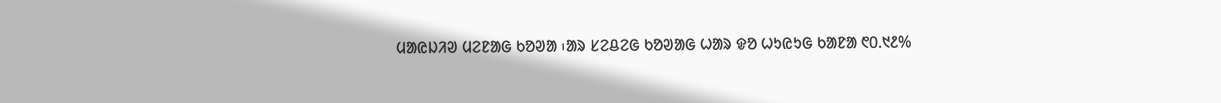ᱢᱟᱭᱡᱤᱣ ᱢᱮᱱᱟᱜ ᱠᱚᱣᱟ ᱾ᱟᱨ ᱥᱮᱪᱮᱜ ᱠᱚᱣᱟᱜ ᱦᱟᱨ ᱫᱚ ᱦᱩᱭᱩᱜ ᱠᱟᱱᱟ ᱖᱐.᱑᱒%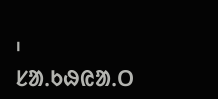᱾
ᱥᱟᱹᱠᱷᱭᱟᱹᱛ